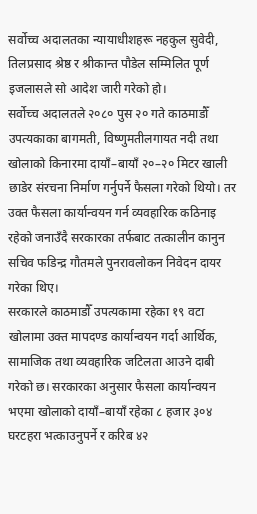सर्वोच्च अदालतका न्यायाधीशहरू नहकुल सुवेदी, तिलप्रसाद श्रेष्ठ र श्रीकान्त पौडेल सम्मिलित पूर्ण इजलासले सो आदेश जारी गरेको हो।
सर्वोच्च अदालतले २०८० पुस २० गते काठमाडौँ उपत्यकाका बागमती, विष्णुमतीलगायत नदी तथा खोलाको किनारमा दायाँ–बायाँ २०–२० मिटर खाली छाडेर संरचना निर्माण गर्नुपर्ने फैसला गरेको थियो। तर उक्त फैसला कार्यान्वयन गर्न व्यवहारिक कठिनाइ रहेको जनाउँदै सरकारका तर्फबाट तत्कालीन कानुन सचिव फडिन्द्र गौतमले पुनरावलोकन निवेदन दायर गरेका थिए।
सरकारले काठमाडौँ उपत्यकामा रहेका १९ वटा खोलामा उक्त मापदण्ड कार्यान्वयन गर्दा आर्थिक, सामाजिक तथा व्यवहारिक जटिलता आउने दाबी गरेको छ। सरकारका अनुसार फैसला कार्यान्वयन भएमा खोलाको दायाँ–बायाँ रहेका ८ हजार ३०४ घरटहरा भत्काउनुपर्ने र करिब ४२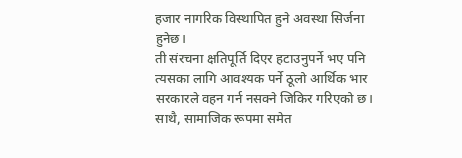हजार नागरिक विस्थापित हुने अवस्था सिर्जना हुनेछ।
ती संरचना क्षतिपूर्ति दिएर हटाउनुपर्ने भए पनि त्यसका लागि आवश्यक पर्ने ठूलो आर्थिक भार सरकारले वहन गर्न नसक्ने जिकिर गरिएको छ। साथै, सामाजिक रूपमा समेत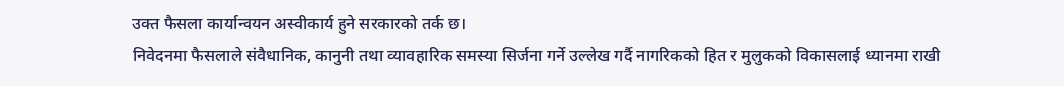उक्त फैसला कार्यान्वयन अस्वीकार्य हुने सरकारको तर्क छ।
निवेदनमा फैसलाले संवैधानिक, कानुनी तथा व्यावहारिक समस्या सिर्जना गर्ने उल्लेख गर्दै नागरिकको हित र मुलुकको विकासलाई ध्यानमा राखी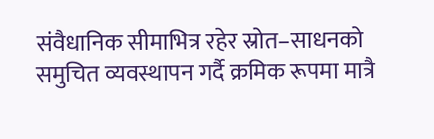संवैधानिक सीमाभित्र रहेर स्रोत–साधनको समुचित व्यवस्थापन गर्दै क्रमिक रूपमा मात्रै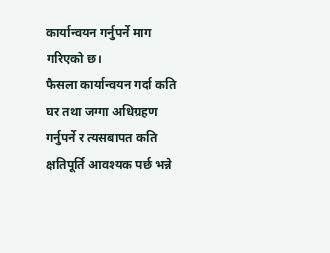कार्यान्वयन गर्नुपर्ने माग गरिएको छ।
फैसला कार्यान्वयन गर्दा कति घर तथा जग्गा अधिग्रहण गर्नुपर्ने र त्यसबापत कति क्षतिपूर्ति आवश्यक पर्छ भन्ने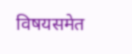विषयसमेत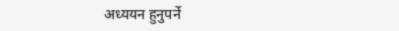अध्ययन हुनुपर्ने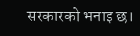सरकारको भनाइ छ।